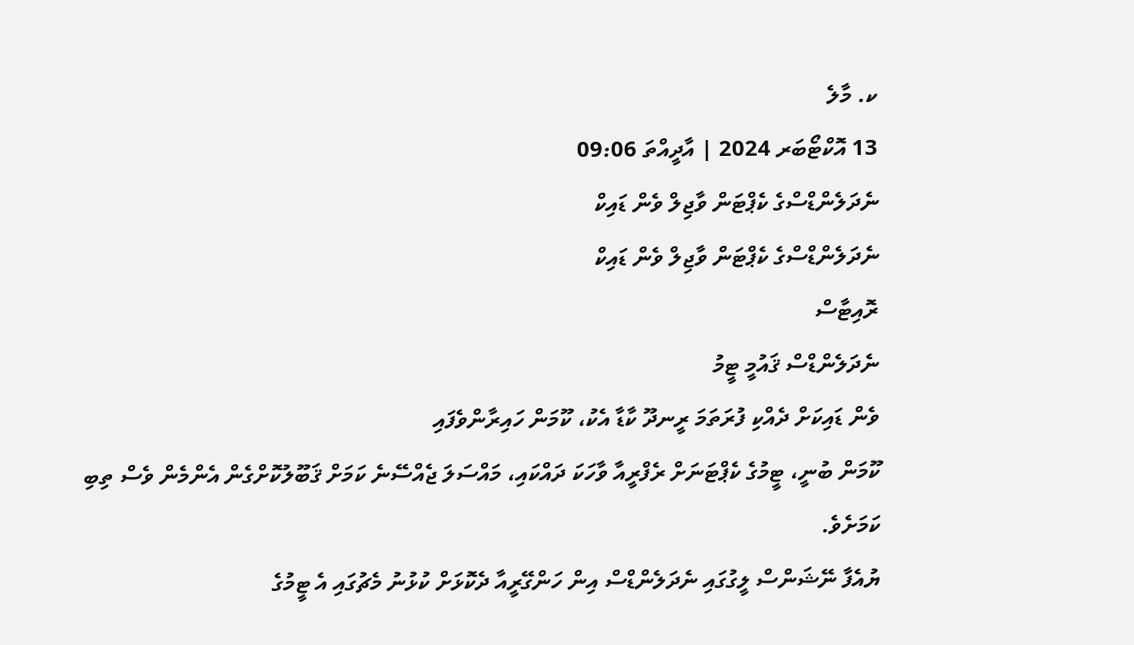ކ. މާލެ
13 އޮކްޓޯބަރ 2024 | އާދީއްތަ 09:06
ނެދަލެންޑްސްގެ ކެޕްޓަން ވާޖިލް ވެން ޑައިކް
ނެދަލެންޑްސްގެ ކެޕްޓަން ވާޖިލް ވެން ޑައިކް
ރޮއިޓާސް
ނެދަލެންޑްސް ޤައުމީ ޓީމު
ވެން ޑައިކަށް ދެއްކި ފުރަތަމަ ރީނދޫ ކާޑާ އެކު، ކޫމަން ހައިރާންވެފައި
ކޫމަން ބުނީ، ޓީމުގެ ކެޕްޓަނަށް ރެފްރީއާ ވާހަކަ ދައްކައި، މައްސަލަ ޖެއްސޭނެ ކަމަށް ޤަބޫލުކޮށްގެން އެންމެން ވެސް ތިބި ކަމަށެވެ.
ޔުއެފާ ނޭޝަންސް ލީގުގައި ނެދަލެންޑްސް އިން ހަންގޭރީއާ ދެކޮޅަށް ކުޅުނު މެޗުގައި އެ ޓީމުގެ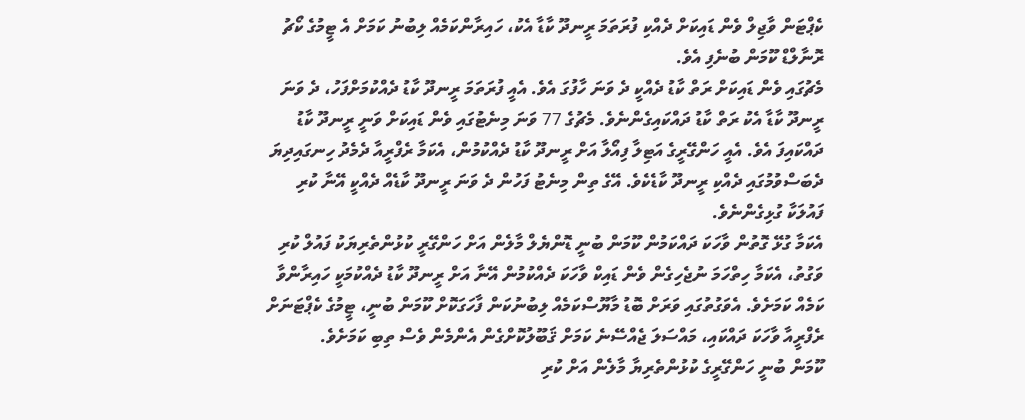ކެޕްޓަން ވާޖިލް ވެން ޑައިކަށް ދެއްކި ފުރަތަމަ ރީނދޫ ކާޑާ އެކު، ހައިރާންކަމެއް ލިބުނު ކަމަށް އެ ޓީމުގެ ކޯޗު ރޮނާލްޑް ކޫމަން ބުނެފި އެވެ.
މެޗުގައި ވެން ޑައިކަށް ރަތް ކާޑު ދެއްކީ ދެ ވަނަ ހާފުގަ އެވެ. އެއީ ފުރަތަމަ ރީނދޫ ކާޑު ދެއްކުމަށްފަހު، ދެ ވަނަ ރީނދޫ ކާޑާ އެކު ރަތް ކާޑު ދައްކައިގެންނެވެ. މެޗުގެ 77 ވަނަ މިނެޓުގައި ވެން ޑައިކަށް ވަނީ ރީނދޫ ކާޑު ދައްކައިފަ އެވެ. އެއީ ހަންގޭރީގެ އަޓިލާ ފިއޯލާ އަށް ރީނދޫ ކާޑު ދެއްކުމުން، އެކަމާ ރެފްރީއާ ދެމެދު ހިނގައިދިޔަ ދެބަސްވުމުގައި ދެއްކި ރީނދޫ ކާޑެކެވެ. އޭގެ ތިން މިނެޓު ފަހުން ދެ ވަނަ ރީނދޫ ކާޑެއް ދެއްކީ އޭނާ ކުރި ފައުލަކާ ގުޅިގެންނެވެ.
އެކަމާ ގުޅޭ ގޮތުން ވާހަކަ ދައްކަމުން ކޫމަން ބުނީ ޑޮންޔެލް މާލެން އަށް ހަންގޭރީ ކުޅުންތެރިޔަކު ފައުލް ކުރި ވަގުތު، އެކަމާ ހިތްހަމަ ނުޖެހިގެން ވެން ޑައިކް ވާހަކަ ދެއްކުމުން އޭނާ އަށް ރީނދޫ ކާޑު ދެއްކުމަކީ ހައިރާންވާ ކަމެއް ކަމަށެވެ. އެވަގުތުގައި ވަރަށް ބޮޑު މާޔޫސްކަމެއް ލިބުނުކަން ފާހަގަކޮށް ކޫމަން ބުނީ، ޓީމުގެ ކެޕްޓަނަށް ރެފްރީއާ ވާހަކަ ދައްކައި، މައްސަލަ ޖެއްސޭނެ ކަމަށް ޤަބޫލުކޮށްގެން އެންމެން ވެސް ތިބި ކަމަށެވެ.
ކޫމަން ބުނީ ހަންގޭރީގެ ކުޅުންތެރިޔާ މާލެން އަށް ކުރި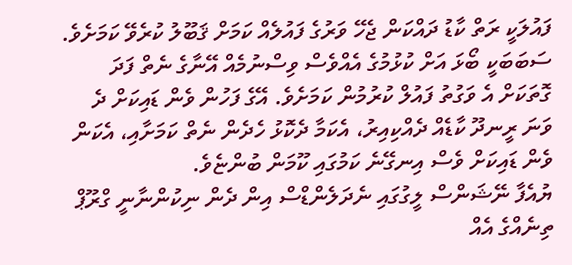ފައުލަކީ ރަތް ކާޑު ދައްކަން ޖެހޭ ވަރުގެ ފައުލެއް ކަމަށް ޤަބޫލު ކުރެވޭ ކަމަށެވެ. ސަބަބަކީ ބޯޅަ އަށް ކުޅުމުގެ އެއްވެސް ވިސްނުމެއް އޭނާގެ ނެތް ފަދަ ގޮތަކަށް އެ ވަގުތު ފައުލް ކުރުމުން ކަމަށެވެ. އޭގެ ފަހުން ވެން ޑައިކަށް ދެ ވަނަ ރީނދޫ ކާޑެއް ދެއްކިއިރު، އެކަމާ ދެކޮޅު ހެދެން ނެތް ކަމަށާއި، އެކަން ވެން ޑައިކަށް ވެސް އިނގޭނެ ކަމުގައި ކޫމަން ބުންޏެވެ.
ޔުއެފާ ނޭޝަންސް ލީގުގައި ނެދަލެންޑްސް އިން ދެން ނިކުންނާނީ ގްރޫޕް ތިނެއްގެ އެއް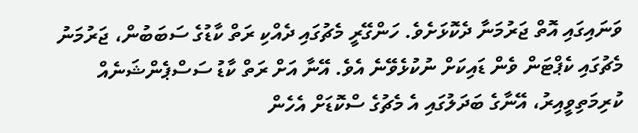ވަނައިގައި އޮތް ޖަރުމަނާ ދެކޮޅަށެވެ. ހަންގޭރީ މެޗުގައި ދެއްކި ރަތް ކާޑުގެ ސަބަބުން، ޖަރުމަނު މެޗުގައި ކެޕްޓަން ވެން ޑައިކަށް ނުކުޅެވޭނެ އެވެ. އޭނާ އަށް ރަތް ކާޑު ސަސްޕެންޝަނެއް ކުރިމަތިވީއިރު، އޭނާގެ ބަދަލުގައި އެ މެޗުގެ ސްކޮޑަށް އެހެން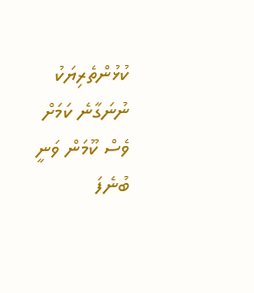ކުޅުންތެރިޔަކު ނުނަގާނެ ކަމަށް ވެސް ކޫމަން ވަނީ ބުނެފަ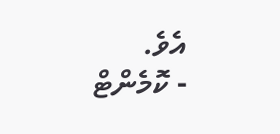އެވެ.
- ކޮމެންޓް